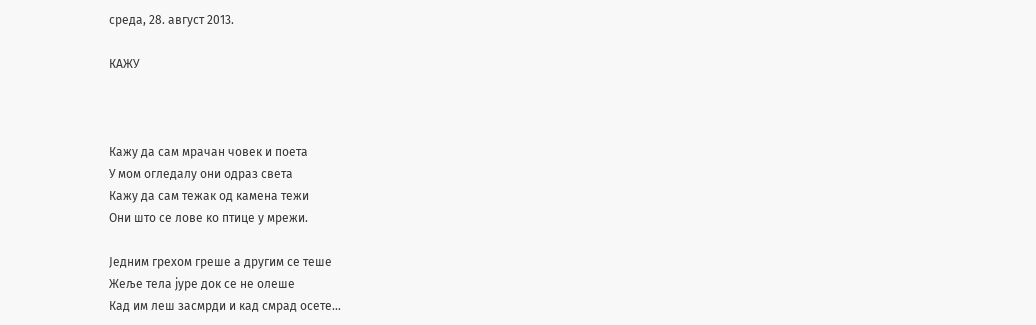среда, 28. август 2013.

КАЖУ



Кажу да сам мрачан човек и поета
У мом огледалу они одраз света
Кажу да сам тежак од камена тежи
Они што се лове ко птице у мрежи.

Једним грехом греше а другим се теше
Жеље тела јуре док се не олеше
Кад им леш засмрди и кад смрад осете...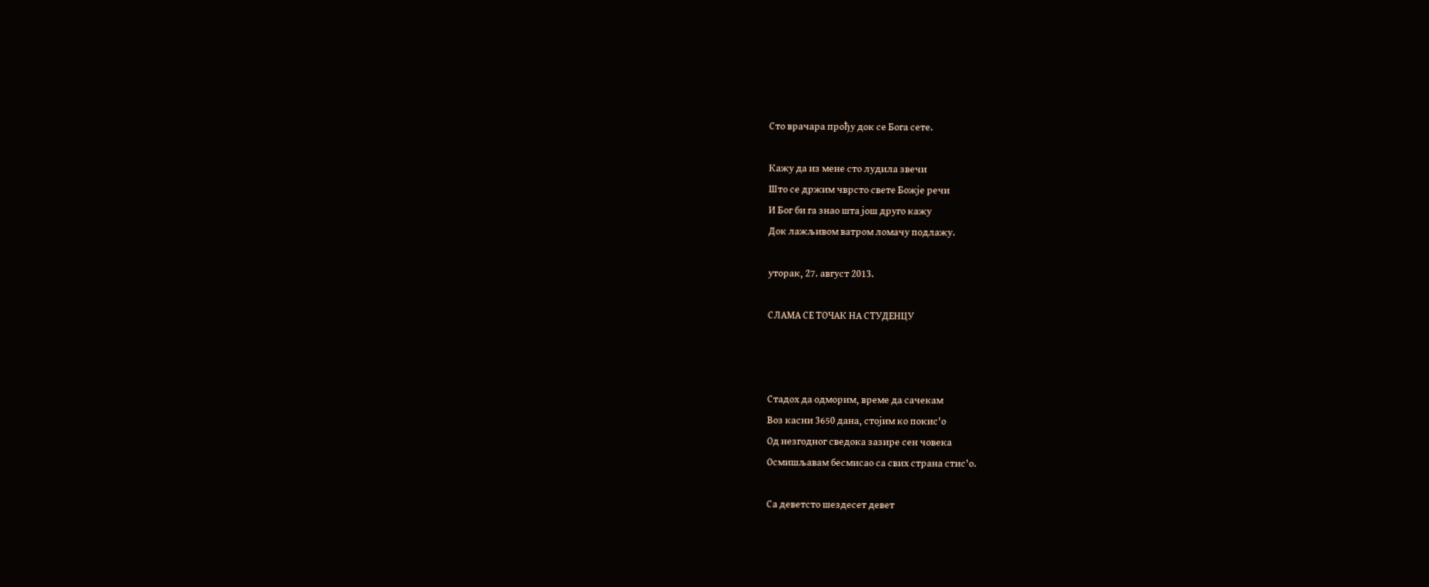Сто врачара прођу док се Бога сете.

Кажу да из мене сто лудила звечи
Што се држим чврсто свете Божје речи
И Бог би га знао шта још друго кажу
Док лажљивом ватром ломачу подлажу.

уторак, 27. август 2013.

СЛАМА СЕ ТОЧАК НА СТУДЕНЦУ



Стадох да одморим, време да сачекам
Воз касни 3650 дана, стојим ко покис'о
Од незгодног сведока зазире сен човека
Осмишљавам бесмисао са свих страна стис'о.

Са деветсто шездесет девет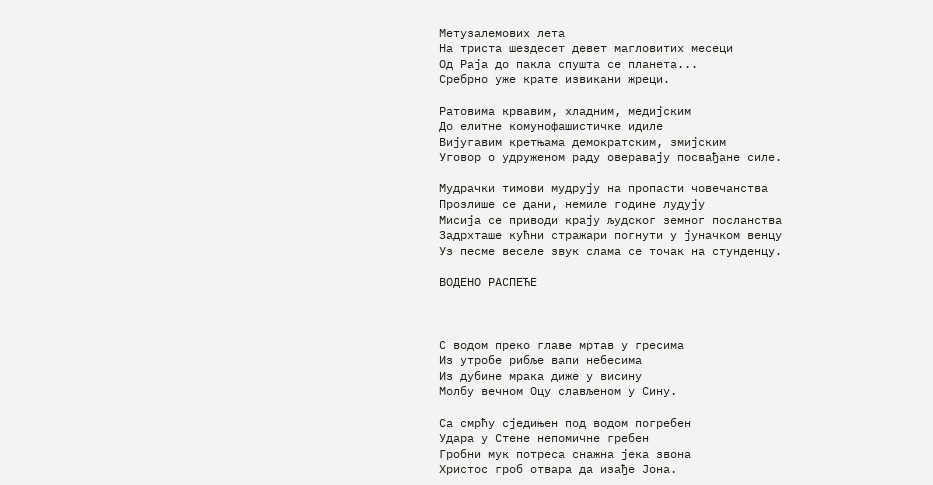Метузалемових лета
На триста шездесет девет магловитих месеци
Од Раја до пакла спушта се планета...
Сребрно уже крате извикани жреци.

Ратовима крвавим, хладним, медијским
До елитне комунофашистичке идиле
Вијугавим кретњама демократским, змијским
Уговор о удруженом раду оверавају посвађане силе.

Мудрачки тимови мудрују на пропасти човечанства
Прозлише се дани, немиле године лудују
Мисија се приводи крају људског земног посланства
Задрхташе кућни стражари погнути у јуначком венцу
Уз песме веселе звук слама се точак на стунденцу.

ВОДЕНО РАСПЕЋЕ



С водом преко главе мртав у гресима
Из утробе рибље вапи небесима
Из дубине мрака диже у висину
Молбу вечном Оцу слављеном у Сину.

Са смрћу сједињен под водом погребен
Удара у Стене непомичне гребен
Гробни мук потреса снажна јека звона
Христос гроб отвара да изађе Јона.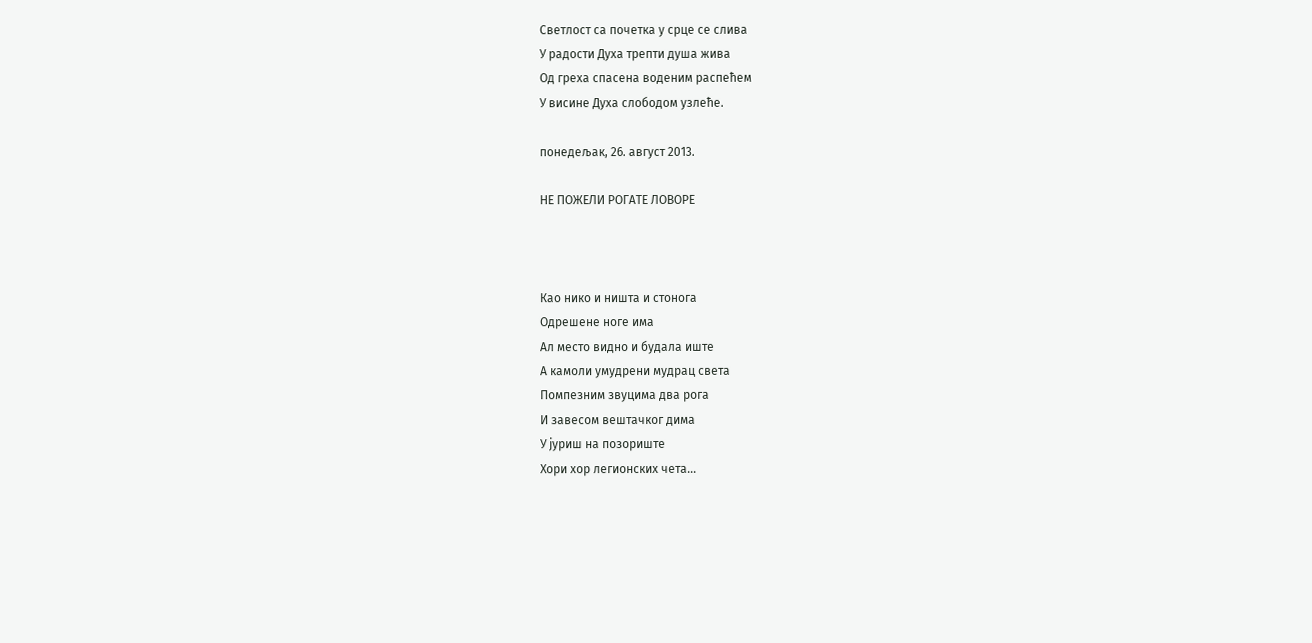Светлост са почетка у срце се слива
У радости Духа трепти душа жива
Од греха спасена воденим распећем
У висине Духа слободом узлеће.

понедељак, 26. август 2013.

НЕ ПОЖЕЛИ РОГАТЕ ЛОВОРЕ



Као нико и ништа и стонога
Одрешене ноге има
Ал место видно и будала иште
А камоли умудрени мудрац света
Помпезним звуцима два рога
И завесом вештачког дима
У јуриш на позориште
Хори хор легионских чета...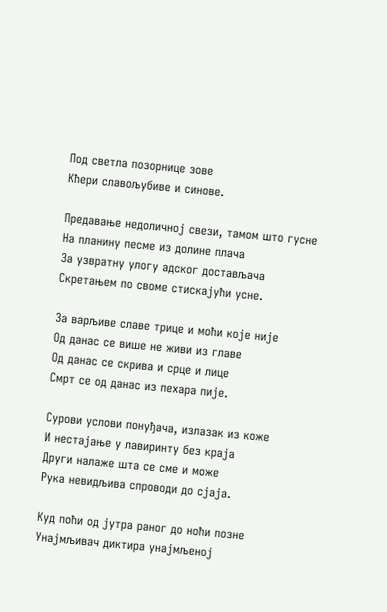Под светла позорнице зове
Kћери славољубиве и синове.

Предавање недоличној свези, тамом што гусне
На планину песме из долине плача
За узвратну улогу адског достављача
Скретањем по своме стискајући усне.

За варљиве славе трице и моћи које није
Од данас се више не живи из главе
Од данас се скрива и срце и лице
Смрт се од данас из пехара пије.

Сурови услови понуђача, излазак из коже
И нестајање у лавиринту без краја
Други налаже шта се сме и може
Рука невидљива спроводи до сјаја.

Куд поћи од јутра раног до ноћи позне
Унајмљивач диктира унајмљеној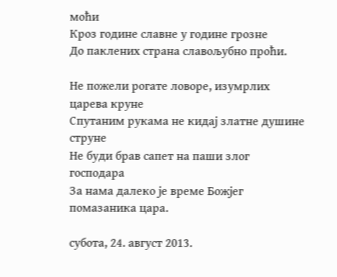моћи
Кроз године славне у године грозне
До паклених страна славољубно проћи.

Не пожели рогате ловоре, изумрлих царева круне
Спутаним рукама не кидај златне душине струне
Не буди брав сапет на паши злог господара
За нама далеко је време Божјег помазаника цара.

субота, 24. август 2013.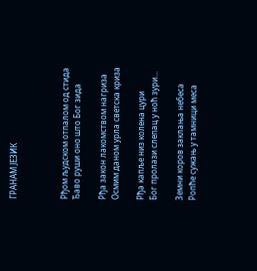ГРАНАМ ЈЕЗИК



Рђом људском отпалом од стида
Ђаво руши оно што Бог зида

Рђа закон лакомством нагриза
Осмим даном урла светска криза

Рђа капље низ колена цури
Бог пролази слепац у ноћ зури...

Земни коров заклања небеса
Ропће сужањ у тамници меса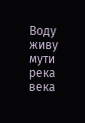Воду живу мути река века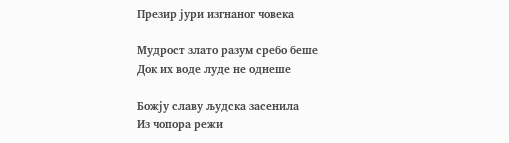Презир јури изгнаног човека

Мудрост злато разум сребо беше
Док их воде луде не однеше

Божју славу људска засенила
Из чопора режи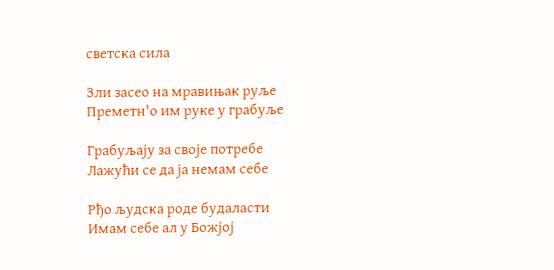светска сила

Зли засео на мравињак руље
Преметн'о им руке у грабуље

Грабуљају за своје потребе
Лажући се да ја немам себе

Рђо људска роде будаласти
Имам себе ал у Божјој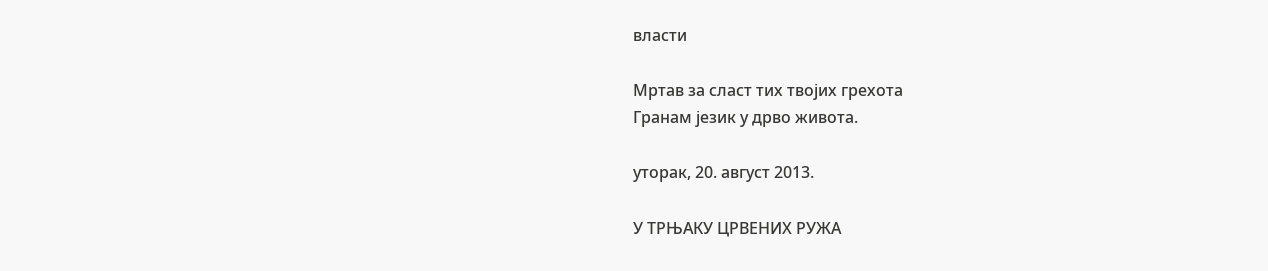власти

Мртав за сласт тих твојих грехота
Гранам језик у дрво живота.

уторак, 20. август 2013.

У ТРЊАКУ ЦРВЕНИХ РУЖА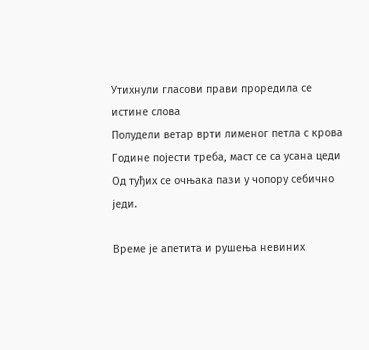Утихнули гласови прави проредила се истине слова
Полудели ветар врти лименог петла с крова
Године појести треба, маст се са усана цеди
Од туђих се очњака пази у чопору себично једи.

Време је апетита и рушења невиних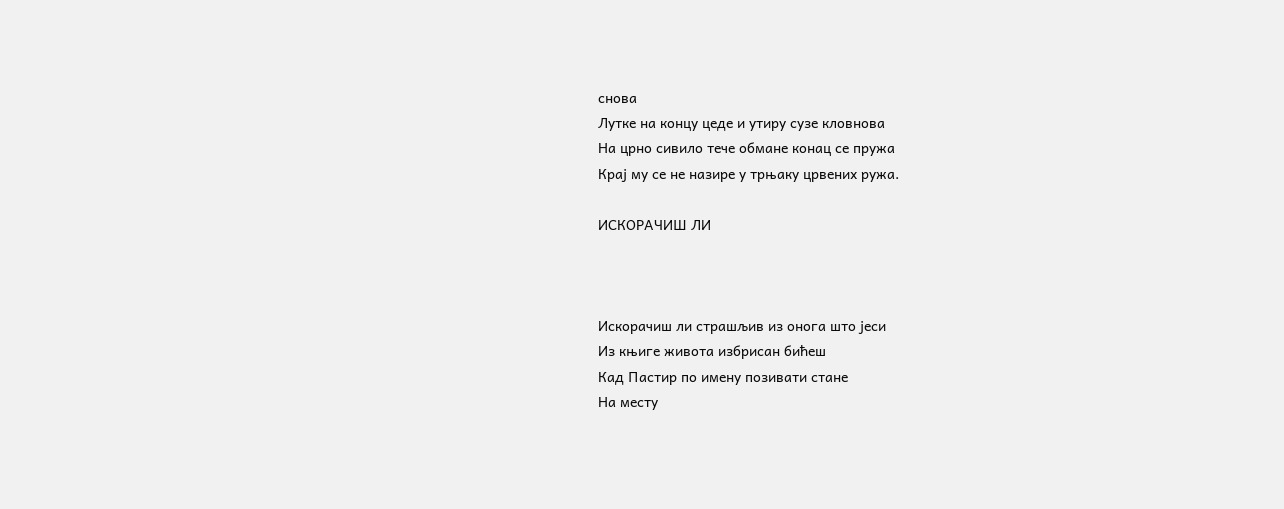снова
Лутке на концу цеде и утиру сузе кловнова
На црно сивило тече обмане конац се пружа
Крај му се не назире у трњаку црвених ружа.

ИСКОРАЧИШ ЛИ



Искорачиш ли страшљив из онога што јеси
Из књиге живота избрисан бићеш
Кад Пастир по имену позивати стане
На месту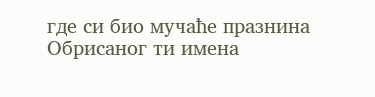где си био мучаће празнина
Обрисаног ти имена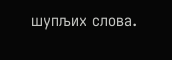шупљих слова.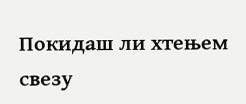Покидаш ли хтењем свезу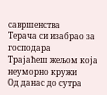савршенства
Терача си изабрао за господара
Трајаћеш жељом која неуморно кружи
Од данас до сутра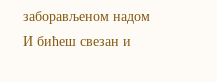заборављеном надом
И бићеш свезан и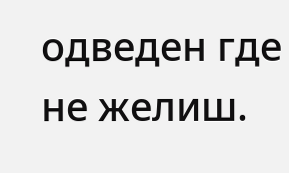одведен где не желиш.